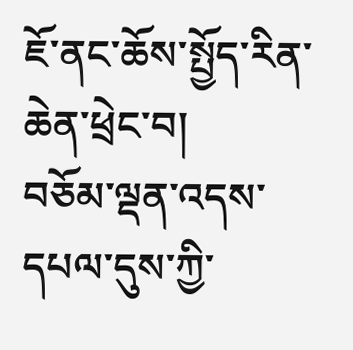ཇོ་ནང་ཆོས་སྤྱོད་རིན་ཆེན་ཕྲེང་བ།
བཅོམ་ལྡན་འདས་དཔལ་དུས་ཀྱི་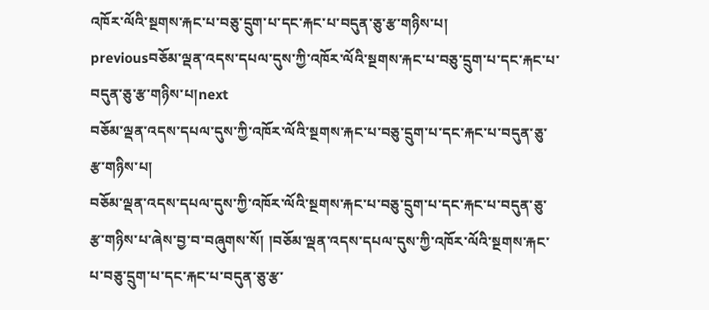འཁོར་ལོའི་སྔགས་རྐང་པ་བཅུ་དྲུག་པ་དང་རྐང་པ་བདུན་ཅུ་རྩ་གཉིས་པ།
previousབཅོམ་ལྡན་འདས་དཔལ་དུས་ཀྱི་འཁོར་ལོའི་སྔགས་རྐང་པ་བཅུ་དྲུག་པ་དང་རྐང་པ་བདུན་ཅུ་རྩ་གཉིས་པ།next
བཅོམ་ལྡན་འདས་དཔལ་དུས་ཀྱི་འཁོར་ལོའི་སྔགས་རྐང་པ་བཅུ་དྲུག་པ་དང་རྐང་པ་བདུན་ཅུ་རྩ་གཉིས་པ།
བཅོམ་ལྡན་འདས་དཔལ་དུས་ཀྱི་འཁོར་ལོའི་སྔགས་རྐང་པ་བཅུ་དྲུག་པ་དང་རྐང་པ་བདུན་ཅུ་རྩ་གཉིས་པ་ཞེས་བྱ་བ་བཞུགས་སོ། །བཅོམ་ལྡན་འདས་དཔལ་དུས་ཀྱི་འཁོར་ལོའི་སྔགས་རྐང་པ་བཅུ་དྲུག་པ་དང་རྐང་པ་བདུན་ཅུ་རྩ་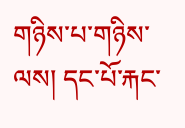གཉིས་པ་གཉིས་ལས། དང་པོ་རྐང་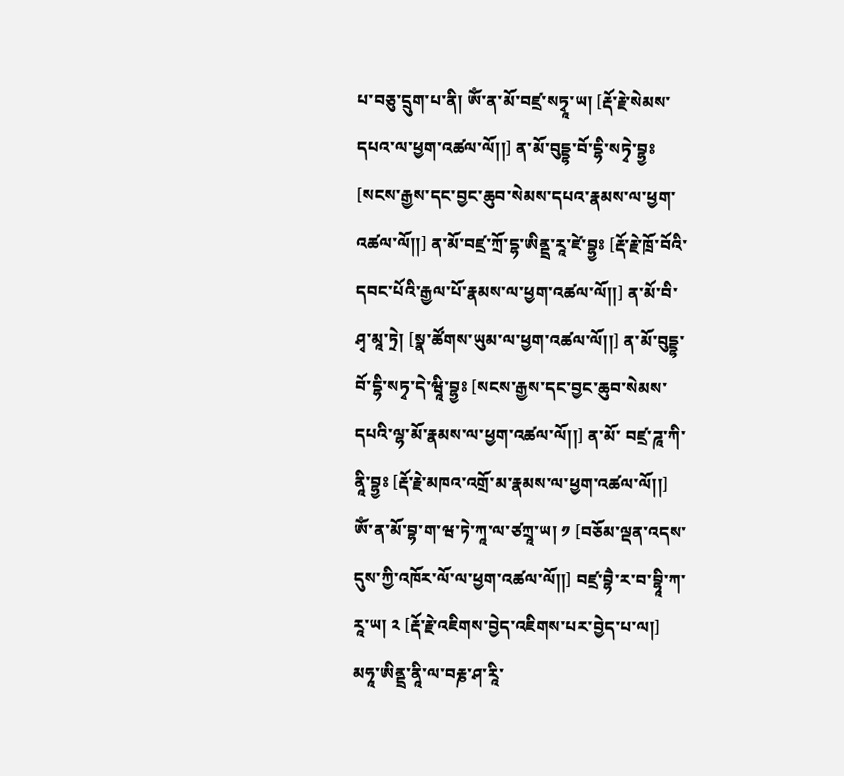པ་བཅུ་དྲུག་པ་ནི། ཨོཾ་ན་མོ་བཛྲ་སཏྭཱ་ཡ། [རྡོ་རྗེ་སེམས་དཔའ་ལ་ཕྱག་འཚལ་ལོ།།] ན་མོ་བུདྡྷ་བོ་དྷི་སཏྭེ་བྷྱཿ [སངས་རྒྱས་དང་བྱང་ཆུབ་སེམས་དཔའ་རྣམས་ལ་ཕྱག་འཚལ་ལོ།།] ན་མོ་བཛྲ་ཀྲོ་དྷ་ཨིནྡྲ་རཱ་ཛེ་བྷྱཿ [རྡོ་རྗེ་ཁྲོ་བོའི་དབང་པོའི་རྒྱལ་པོ་རྣམས་ལ་ཕྱག་འཚལ་ལོ།།] ན་མོ་བི་ཤྭ་མཱ་ཏྲེ། [སྣ་ཚོགས་ཡུམ་ལ་ཕྱག་འཚལ་ལོ།།] ན་མོ་བུདྡྷ་བོ་དྷི་སཏྭ་དེ་ཝཱི་བྷྱཿ [སངས་རྒྱས་དང་བྱང་ཆུབ་སེམས་དཔའི་ལྷ་མོ་རྣམས་ལ་ཕྱག་འཚལ་ལོ།།] ན་མོ་ བཛྲ་ཌཱ་ཀི་ནཱི་བྷྱཿ [རྡོ་རྗེ་མཁའ་འགྲོ་མ་རྣམས་ལ་ཕྱག་འཚལ་ལོ།།] ཨོཾ་ན་མོ་བྷ་ག་ཝ་ཏེ་ཀཱ་ལ་ཙཀྲཱ་ཡ། ༡ [བཅོམ་ལྡན་འདས་དུས་ཀྱི་འཁོར་ལོ་ལ་ཕྱག་འཚལ་ལོ།།] བཛྲ་བྷཻ་ར་བ་བྷཱི་ཀ་རཱ་ཡ། ༢ [རྡོ་རྗེ་འཇིགས་བྱེད་འཇིགས་པར་བྱེད་པ་ལ།] མཧཱ་ཨིནྡྲ་ནཱི་ལ་བརྞ་ཤ་རཱི་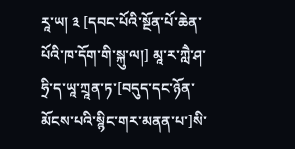རཱ་ཡ། ༣ [དབང་པོའི་སྔོན་པོ་ཆེན་པོའི་ཁ་དོག་གི་སྐུ་ལ།] མཱ་ར་ཀླཻ་ཤ་ཧྲི་ད་ཡཱ་ཀྲཱན་ཏ་[བདུད་དང་ཉོན་མོངས་པའི་སྙིང་གར་མནན་པ་]སི་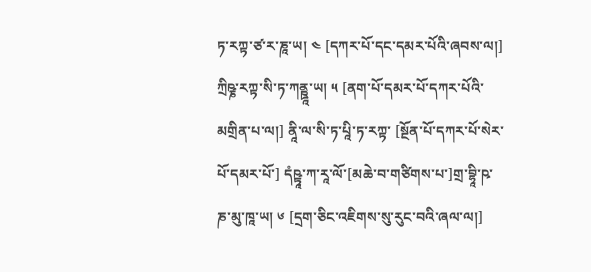ཏ་རཀྟ་ཙ་ར་ཎཱ་ཡ། ༤ [དཀར་པོ་དང་དམར་པོའི་ཞབས་ལ།] ཀྲིཥྞ་རཀྟ་སི་ཏ་ཀནྛཱ་ཡ། ༥ [ནག་པོ་དམར་པོ་དཀར་པོའི་མགྲིན་པ་ལ།] ནཱི་ལ་སི་ཏ་པཱི་ཏ་རཀྟ་ [སྔོན་པོ་དཀར་པོ་སེར་པོ་དམར་པོ་] དཾཥྟཱ་ཀ་རཱ་ལོ་[མཆེ་བ་གཙིགས་པ་]གྲ་བྷཱི་ཥ་ཎ་མུ་ཁཱ་ཡ། ༦ [དྲག་ཅིང་འཇིགས་སུ་རུང་བའི་ཞལ་ལ།]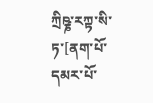ཀྲིཥྞ་རཀྟ་སི་ཏ་[ནག་པོ་དམར་པོ་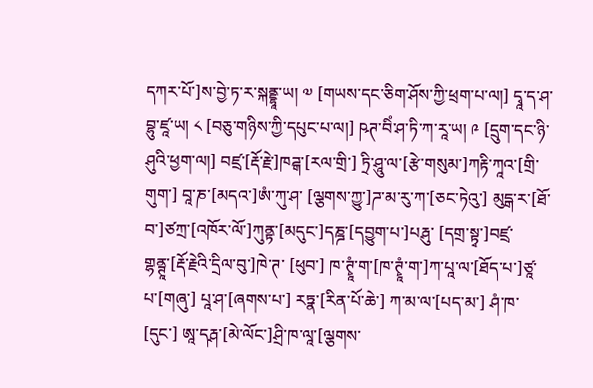དཀར་པོ་]ས་བྱེ་ཏ་ར་སྐནྡྷཱ་ཡ། ༧ [གཡས་དང་ཅིག་ཤོས་ཀྱི་ཕྲག་པ་ལ།] དྭཱ་ད་ཤ་བྷུ་ཛཱ་ཡ། ༨ [བཅུ་གཉིས་ཀྱི་དཔུང་པ་ལ།] ཥཊ་བིཾ་ཤ་ཏི་ཀ་རཱ་ཡ། ༩ [དྲུག་དང་ཉི་ཤུའི་ཕྱག་ལ།] བཛྲ་[རྡོ་རྗེ་]ཁཌྒ་[རལ་གྲི་] ཏྲི་ཤཱུ་ལ་[རྩེ་གསུམ་]ཀརྟི་ཀཱའ་[གྲི་གུག་] བཱ་ཎ་[མདའ་]ཨཾ་ཀུ་ཤ་ [ལྕགས་ཀྱུ་]ཌ་མ་རུ་ཀ་[ཅང་ཏེའུ་] མུདྒ་ར་[ཐོ་བ་]ཙཀྲ་[འཁོར་ལོ་]ཀུནྟ་[མདུང་]དཎྜ་[དབྱུག་པ་]པརྴུ་ [དགྲ་སྟྭ་]བཛྲ་གྷནྚཱ་[རྡོ་རྗེའི་དྲིལ་བུ་]ཁེ་ཊ་ [ཕུབ་] ཁ་ཊྭཱཾ་ག་[ཁ་ཊྭཱཾ་ག་]ཀ་པཱ་ལ་[ཐོད་པ་]ཙཱ་པ་[གཞུ་] པཱ་ཤ་[ཞགས་པ་] རཏྣ་[རིན་པོ་ཆེ་] ཀ་མ་ལ་[པད་མ་] ཤཾ་ཁ་ [དུང་] ཨཱ་དརྴ་[མེ་ལོང་]ཤྲི་ཁ་ལཱ་[ལྕགས་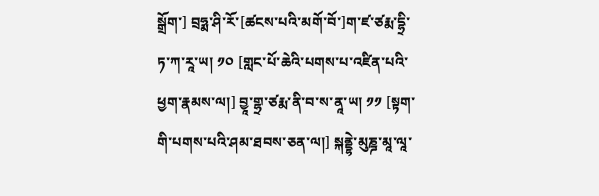སྒྲོག་] བྲཧྨ་ཤི་རོ་[ཚངས་པའི་མགོ་བོ་]ག་ཛ་ཙརྨ་དྷྲི་ཏ་ཀ་རཱ་ཡ། ༡༠ [གླང་པོ་ཆེའི་པགས་པ་འཛིན་པའི་ཕྱག་རྣམས་ལ།] བྱཱ་གྷྲ་ཙརྨ་ནི་བ་ས་ནཱ་ཡ། ༡༡ [སྟག་གི་པགས་པའི་ཤམ་ཐབས་ཅན་ལ།] སྐནྡྷེ་མུཎྜ་མཱ་ལཱ་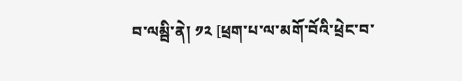བ་ལམྦི་ནེ། ༡༢ [ཕྲག་པ་ལ་མགོ་བོའི་ཕྲེང་བ་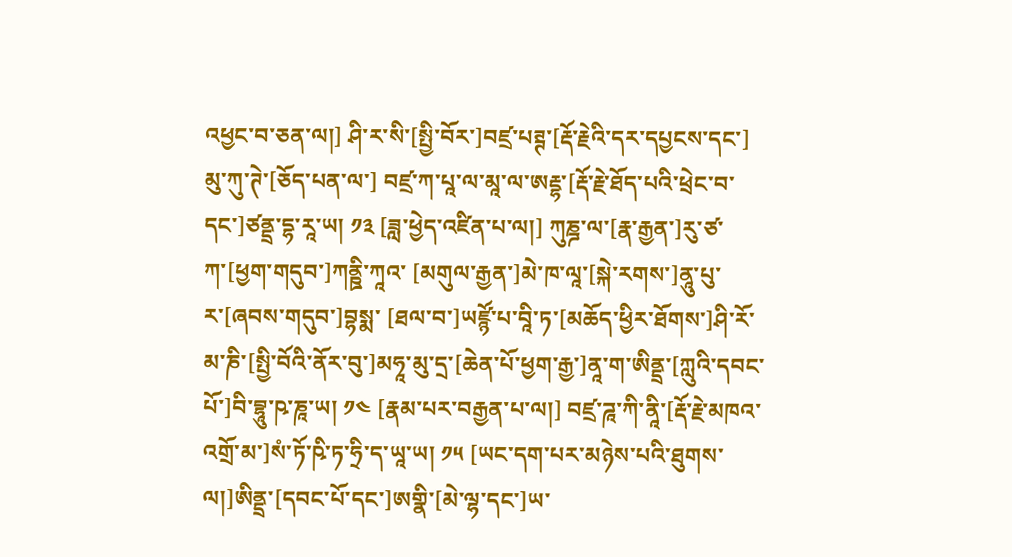འཕྱང་བ་ཅན་ལ།] ཤི་ར་སི་[སྤྱི་བོར་]བཛྲ་པཊྚ་[རྡོ་རྗེའི་དར་དཔྱངས་དང་] མུ་ཀུ་ཊེ་[ཅོད་པན་ལ་] བཛྲ་ཀ་པཱ་ལ་མཱ་ལ་ཨརྡྷ་[རྡོ་རྗེ་ཐོད་པའི་ཕྲེང་བ་དང་]ཙནྡྲ་དྷ་རཱ་ཡ། ༡༣ [ཟླ་ཕྱེད་འཛིན་པ་ལ།] ཀུཎྜ་ལ་[རྣ་རྒྱན་]རུ་ཙ་ཀ་[ཕྱག་གདུབ་]ཀནྛི་ཀཱའ་ [མགུལ་རྒྱན་]མེ་ཁ་ལཱ་[སྐེ་རགས་]ནཱུ་པུ་ར་[ཞབས་གདུབ་]བྷསྨ་ [ཐལ་བ་]ཡཛྙོ་པ་བཱི་ཏ་[མཆོད་ཕྱིར་ཐོགས་]ཤི་རོ་མ་ཎི་[སྤྱི་བོའི་ནོར་བུ་]མཧཱ་མུ་དྲ་[ཆེན་པོ་ཕྱག་རྒྱ་]ནཱ་ག་ཨིནྡྲ་[ཀླུའི་དབང་པོ་]བི་བྷཱུ་ཥ་ཎཱ་ཡ། ༡༤ [རྣམ་པར་བརྒྱན་པ་ལ།] བཛྲ་ཌཱ་ཀི་ནཱི་[རྡོ་རྗེ་མཁའ་འགྲོ་མ་]སཾ་ཏོ་ཥི་ཏ་ཧྲི་ད་ཡཱ་ཡ། ༡༥ [ཡང་དག་པར་མཉེས་པའི་ཐུགས་ལ།]ཨིནྡྲ་[དབང་པོ་དང་]ཨགྣི་[མེ་ལྷ་དང་]ཡ་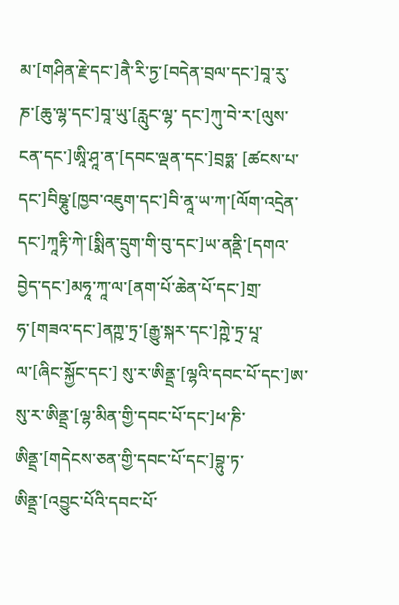མ་[གཤིན་རྗེ་དང་]ནཻ་རི་ཏྱ་[བདེན་བྲལ་དང་]བཱ་རུ་ཎ་[ཆུ་ལྷ་དང་]བཱ་ཡུ་[རླུང་ལྷ་ དང་]ཀུ་བེ་ར་[ལུས་ངན་དང་]ཨཱི་ཤཱ་ན་[དབང་ལྡན་དང་]བྲཧྨ་ [ཚངས་པ་དང་]བིཥྞུ་[ཁྱབ་འཇུག་དང་]བི་ནཱ་ཡ་ཀ་[ལོག་འདྲེན་དང་]ཀཱརྟི་ཀེ་[སྨིན་དྲུག་གི་བུ་དང་]ཡ་ནནྡི་[དགའ་བྱེད་དང་]མཧཱ་ཀཱ་ལ་[ནག་པོ་ཆེན་པོ་དང་]གྲ་ཧ་[གཟའ་དང་]ནཀྵ་ཏྲ་[རྒྱུ་སྐར་དང་]ཀྵེ་ཏྲ་པཱ་ལ་[ཞིང་སྐྱོང་དང་] སུ་ར་ཨིནྡྲ་[ལྷའི་དབང་པོ་དང་]ཨ་སུ་ར་ཨིནྡྲ་[ལྷ་མིན་གྱི་དབང་པོ་དང་]ཕ་ཎི་ཨིནྡྲ་[གདེངས་ཅན་གྱི་དབང་པོ་དང་]བྷུ་ཏ་ཨིནྡྲ་[འབྱུང་པོའི་དབང་པོ་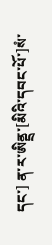དང་] ན་ར་ཨིནྡྲ་[མིའི་དབང་པོ་]སཾ་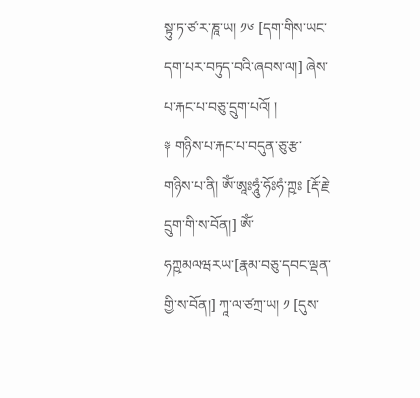སྟུ་ཏ་ཙ་ར་ཎཱ་ཡ། ༡༦ [དག་གིས་ཡང་དག་པར་བཏུད་བའི་ཞབས་ལ།] ཞེས་པ་རྐང་པ་བཅུ་དྲུག་པའོ། །
༈ གཉིས་པ་རྐང་པ་བདུན་ཅུ་རྩ་གཉིས་པ་ནི། ཨོཾ་ཨཱཿཧཱུཾ་ཧོཿཧཾ་ཀྵཿ [རྡོ་རྗེ་དྲུག་གི་ས་བོན།] ཨོཾ་ཧཀྵམལཝརཡ་[རྣམ་བཅུ་དབང་ལྡན་གྱི་ས་བོན།] ཀཱ་ལ་ཙཀྲ་ཡ། ༡ [དུས་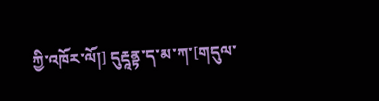ཀྱི་འཁོར་ལོ།] དུརྡཱནྟ་ད་མ་ཀ་[གདུལ་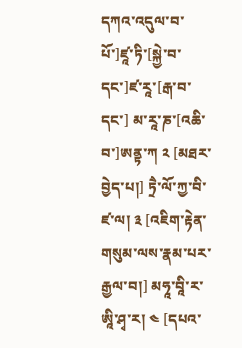དཀའ་འདུལ་བ་པོ་]ཛཱ་ཏི་[སྐྱེ་བ་དང་]ཛ་རཱ་[རྒ་བ་དང་] མ་རཱ་ཎ་[འཆི་བ་]ཨནྟ་ཀ ༢ [མཐར་བྱེད་པ།] ཏྲཻ་ལོ་ཀྱ་བི་ཛ་ལ། ༣ [འཇིག་རྟེན་གསུམ་ལས་རྣམ་པར་རྒྱལ་བ།] མཧཱ་བཱི་ར་ཨཱི་ཤྭ་ར། ༤ [དཔའ་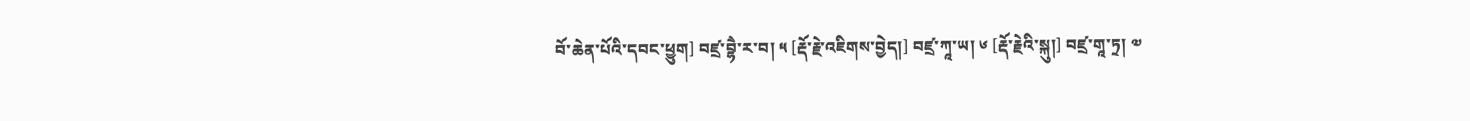བོ་ཆེན་པོའི་དབང་ཕྱུག] བཛྲ་བྷཻ་ར་བ། ༥ [རྡོ་རྗེ་འཇིགས་བྱེད།] བཛྲ་ཀཱ་ཡ། ༦ [རྡོ་རྗེའི་སྐུ།] བཛྲ་གཱ་ཏྲ། ༧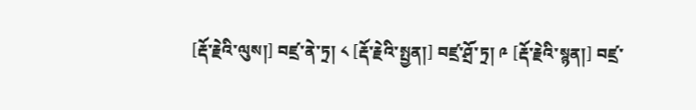[རྡོ་རྗེའི་ལུས།] བཛྲ་ནེ་ཏྲ། ༨ [རྡོ་རྗེའི་སྤྱན།] བཛྲ་ཤྲོ་ཏྲ། ༩ [རྡོ་རྗེའི་སྙན།] བཛྲ་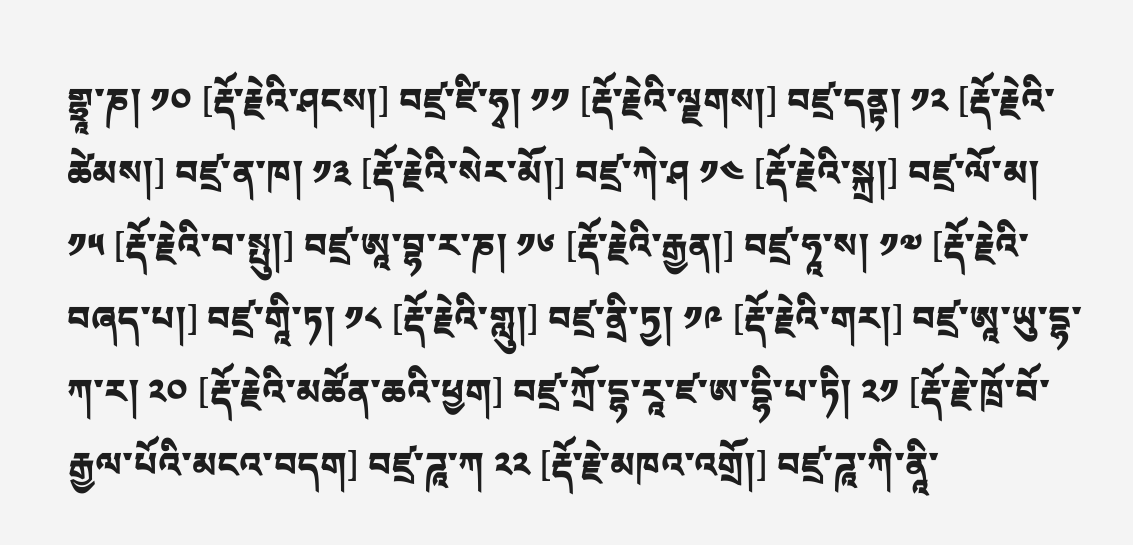གྷྲཱ་ཎ། ༡༠ [རྡོ་རྗེའི་ཤངས།] བཛྲ་ཛི་ཧྭ། ༡༡ [རྡོ་རྗེའི་ལྗགས།] བཛྲ་དནྟ། ༡༢ [རྡོ་རྗེའི་ཚེམས།] བཛྲ་ན་ཁ། ༡༣ [རྡོ་རྗེའི་སེར་མོ།] བཛྲ་ཀེ་ཤ ༡༤ [རྡོ་རྗེའི་སྐྲ།] བཛྲ་ལོ་མ། ༡༥ [རྡོ་རྗེའི་བ་སྤུ།] བཛྲ་ཨཱ་བྷ་ར་ཎ། ༡༦ [རྡོ་རྗེའི་རྒྱན།] བཛྲ་ཧཱ་ས། ༡༧ [རྡོ་རྗེའི་བཞད་པ།] བཛྲ་གཱི་ཏ། ༡༨ [རྡོ་རྗེའི་གླུ།] བཛྲ་ནྲི་ཏྱ། ༡༩ [རྡོ་རྗེའི་གར།] བཛྲ་ཨཱ་ཡུ་དྷ་ཀ་ར། ༢༠ [རྡོ་རྗེའི་མཚོན་ཆའི་ཕྱག] བཛྲ་ཀྲོ་དྷ་རཱ་ཛ་ཨ་དྷི་པ་ཏི། ༢༡ [རྡོ་རྗེ་ཁྲོ་བོ་རྒྱལ་པོའི་མངའ་བདག] བཛྲ་ཌཱ་ཀ ༢༢ [རྡོ་རྗེ་མཁའ་འགྲོ།] བཛྲ་ཌཱ་ཀི་ནཱི་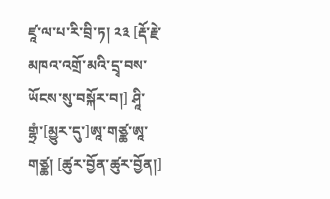ཛཱ་ལ་པ་རི་བྲི་ཏ། ༢༣ [རྡོ་རྗེ་མཁའ་འགྲོ་མའི་དྲྭ་བས་ཡོངས་སུ་བསྐོར་བ།] ཤཱི་གྷྲཾ་[མྱུར་དུ་]ཨཱ་གཙྪ་ཨཱ་གཙྪ། [ཚུར་བྱོན་ཚུར་བྱོན།]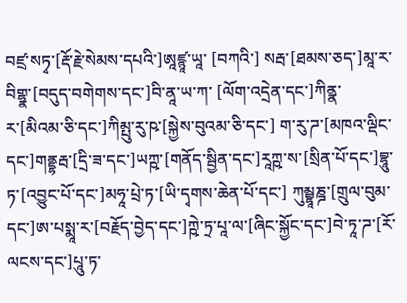བཛྲ་སཏྭ་[རྡོ་རྗེ་སེམས་དཔའི་]ཨཱཛྙཱ་ཡཱ་ [བཀའི་] སརྦ་[ཐམས་ཅད་]མཱ་ར་བིགྷྣ་[བདུད་བགེགས་དང་]བི་ནཱ་ཡ་ཀ་ [ལོག་འདྲེན་དང་]ཀིནྣ་ར་[མིའམ་ཅི་དང་]ཀིམྤུ་རུ་ཥ་[སྐྱེས་བུའམ་ཅི་དང་] ག་རུ་ཌ་[མཁའ་ལྡིང་དང་]གནྡྷརྦ་[དྲི་ཟ་དང་]ཡཀྵ་[གནོད་སྦྱིན་དང་]རཱཀྵ་ས་[སྲིན་པོ་དང་]བྷཱུ་ཏ་[འབྱུང་པོ་དང་]མཧཱ་པྲེ་ཏ་[ཡི་དྭགས་ཆེན་པོ་དང་] ཀུམྦྷཱཎྜ་[གྲུལ་བུམ་དང་]ཨ་པསྨཱ་ར་[བརྗོད་བྱེད་དང་]ཀྵེ་ཏྲ་པཱ་ལ་[ཞིང་སྐྱོང་དང་]བེ་ཏཱ་ཌ་[རོ་ལངས་དང་]པཱུ་ཏ་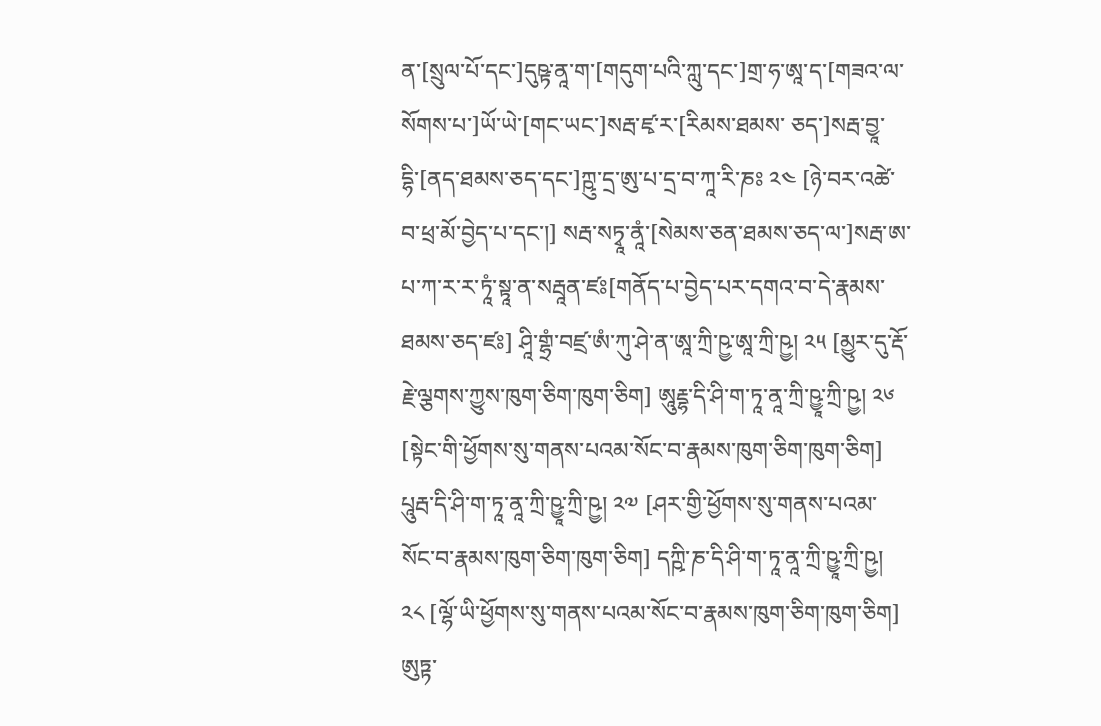ན་[སྲུལ་པོ་དང་]དུཥྟ་ནཱ་ག་[གདུག་པའི་ཀླུ་དང་]གྲ་ཧ་ཨཱ་ད་[གཟའ་ལ་སོགས་པ་]ཡོ་ཡེ་[གང་ཡང་]སརྦ་ཛྭ་ར་[རིམས་ཐམས་ ཅད་]སརྦ་བྱཱ་དྷི་[ནད་ཐམས་ཅད་དང་]ཀྵུ་དྲ་ཨུ་པ་དྲ་བ་ཀཱ་རི་ཎཿ ༢༤ [ཉེ་བར་འཚེ་བ་ཕྲ་མོ་བྱེད་པ་དང་།] སརྦ་སཏྭཱ་ནཱཾ་[སེམས་ཅན་ཐམས་ཅད་ལ་]སརྦ་ཨ་པ་ཀ་ར་ར་ཏཱཾ་སྟཱ་ན་སརྦཱན་ཛཿ[གནོད་པ་བྱེད་པར་དགའ་བ་དེ་རྣམས་ཐམས་ཅད་ཛཿ] ཤཱི་གྷྲཾ་བཛྲ་ཨཾ་ཀུ་ཤེ་ན་ཨཱ་ཀྲི་ཥྱ་ཨཱ་ཀྲི་ཥྱ། ༢༥ [མྱུར་དུ་རྡོ་རྗེ་ལྕགས་ཀྱུས་ཁུག་ཅིག་ཁུག་ཅིག] ཨཱུརྡྷ་དི་ཤི་ག་ཏཱ་ནཱ་ཀྲི་ཥྱཱ་ཀྲི་ཥྱ། ༢༦ [སྟེང་གི་ཕྱོགས་སུ་གནས་པའམ་སོང་བ་རྣམས་ཁུག་ཅིག་ཁུག་ཅིག] པཱུརྦ་དི་ཤི་ག་ཏཱ་ནཱ་ཀྲི་ཥྱཱ་ཀྲི་ཥྱ། ༢༧ [ཤར་གྱི་ཕྱོགས་སུ་གནས་པའམ་སོང་བ་རྣམས་ཁུག་ཅིག་ཁུག་ཅིག] དཀྵི་ཎ་དི་ཤི་ག་ཏཱ་ནཱ་ཀྲི་ཥྱཱ་ཀྲི་ཥྱ། ༢༨ [ལྷོ་ཡི་ཕྱོགས་སུ་གནས་པའམ་སོང་བ་རྣམས་ཁུག་ཅིག་ཁུག་ཅིག] ཨུཏྟ་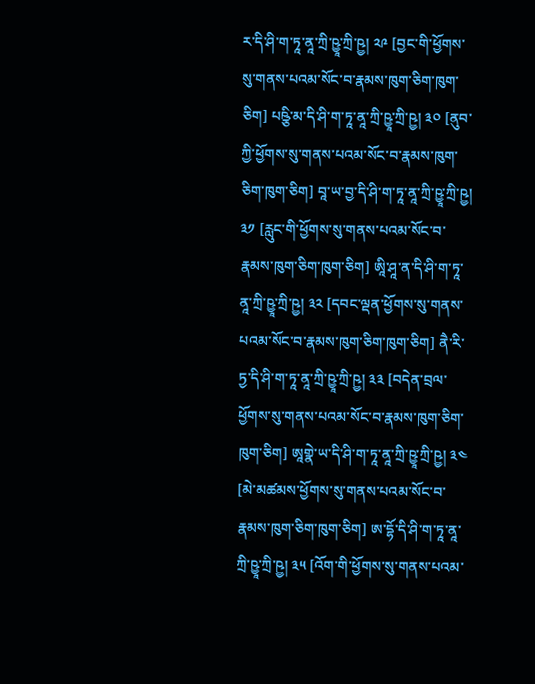ར་དི་ཤི་ག་ཏཱ་ནཱ་ཀྲི་ཥྱཱ་ཀྲི་ཥྱ། ༢༩ [བྱང་གི་ཕྱོགས་སུ་གནས་པའམ་སོང་བ་རྣམས་ཁུག་ཅིག་ཁུག་ཅིག] པཥྩི་མ་དི་ཤི་ག་ཏཱ་ནཱ་ཀྲི་ཥྱཱ་ཀྲི་ཥྱ། ༣༠ [ནུབ་ཀྱི་ཕྱོགས་སུ་གནས་པའམ་སོང་བ་རྣམས་ཁུག་ཅིག་ཁུག་ཅིག] བཱ་ཡ་བྱ་དི་ཤི་ག་ཏཱ་ནཱ་ཀྲི་ཥྱཱ་ཀྲི་ཥྱ། ༣༡ [རླུང་གི་ཕྱོགས་སུ་གནས་པའམ་སོང་བ་རྣམས་ཁུག་ཅིག་ཁུག་ཅིག] ཨཱི་ཤཱ་ན་དི་ཤི་ག་ཏཱ་ནཱ་ཀྲི་ཥྱཱ་ཀྲི་ཥྱ། ༣༢ [དབང་ལྡན་ཕྱོགས་སུ་གནས་པའམ་སོང་བ་རྣམས་ཁུག་ཅིག་ཁུག་ཅིག] ནཻ་རི་ཏྱ་དི་ཤི་ག་ཏཱ་ནཱ་ཀྲི་ཥྱཱ་ཀྲི་ཥྱ། ༣༣ [བདེན་བྲལ་ཕྱོགས་སུ་གནས་པའམ་སོང་བ་རྣམས་ཁུག་ཅིག་ཁུག་ཅིག] ཨཱགྣེ་ཡ་དི་ཤི་ག་ཏཱ་ནཱ་ཀྲི་ཥྱཱ་ཀྲི་ཥྱ། ༣༤ [མེ་མཚམས་ཕྱོགས་སུ་གནས་པའམ་སོང་བ་རྣམས་ཁུག་ཅིག་ཁུག་ཅིག] ཨ་དྷོ་དི་ཤི་ག་ཏཱ་ནཱ་ཀྲི་ཥྱཱ་ཀྲི་ཥྱ། ༣༥ [འོག་གི་ཕྱོགས་སུ་གནས་པའམ་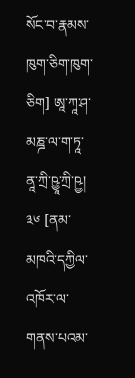སོང་བ་རྣམས་ཁུག་ཅིག་ཁུག་ཅིག] ཨཱ་ཀཱ་ཤ་མཎྜ་ལ་ག་ཏཱ་ནཱ་ཀྲི་ཥྱཱ་ཀྲི་ཥྱ། ༣༦ [ནམ་མཁའི་དཀྱིལ་འཁོར་ལ་གནས་པའམ་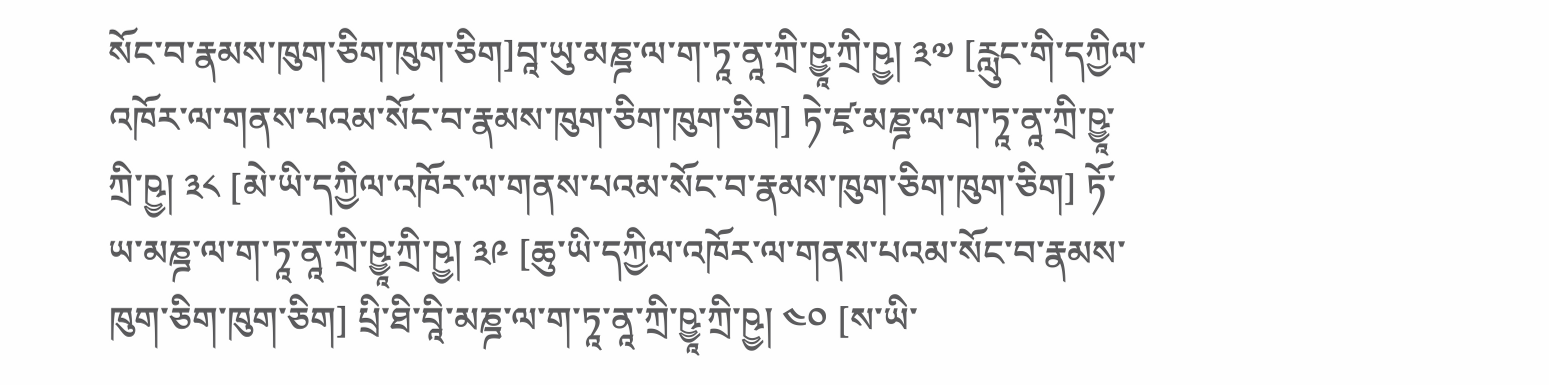སོང་བ་རྣམས་ཁུག་ཅིག་ཁུག་ཅིག]བཱ་ཡུ་མཎྜ་ལ་ག་ཏཱ་ནཱ་ཀྲི་ཥྱཱ་ཀྲི་ཥྱ། ༣༧ [རླུང་གི་དཀྱིལ་འཁོར་ལ་གནས་པའམ་སོང་བ་རྣམས་ཁུག་ཅིག་ཁུག་ཅིག] ཏེ་ཛྭ་མཎྜ་ལ་ག་ཏཱ་ནཱ་ཀྲི་ཥྱཱ་ཀྲི་ཥྱ། ༣༨ [མེ་ཡི་དཀྱིལ་འཁོར་ལ་གནས་པའམ་སོང་བ་རྣམས་ཁུག་ཅིག་ཁུག་ཅིག] ཏོ་ཡ་མཎྜ་ལ་ག་ཏཱ་ནཱ་ཀྲི་ཥྱཱ་ཀྲི་ཥྱ། ༣༩ [ཆུ་ཡི་དཀྱིལ་འཁོར་ལ་གནས་པའམ་སོང་བ་རྣམས་ཁུག་ཅིག་ཁུག་ཅིག] པྲི་ཐི་བཱི་མཎྜ་ལ་ག་ཏཱ་ནཱ་ཀྲི་ཥྱཱ་ཀྲི་ཥྱ། ༤༠ [ས་ཡི་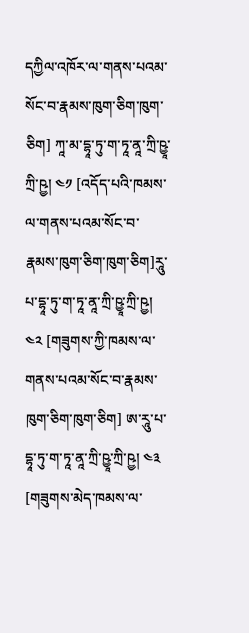དཀྱིལ་འཁོར་ལ་གནས་པའམ་སོང་བ་རྣམས་ཁུག་ཅིག་ཁུག་ཅིག] ཀཱ་མ་དྷཱ་ཏུ་ག་ཏཱ་ནཱ་ཀྲི་ཥྱཱ་ཀྲི་ཥྱ། ༤༡ [འདོད་པའི་ཁམས་ལ་གནས་པའམ་སོང་བ་རྣམས་ཁུག་ཅིག་ཁུག་ཅིག]རཱུ་པ་དྷཱ་ཏུ་ག་ཏཱ་ནཱ་ཀྲི་ཥྱཱ་ཀྲི་ཥྱ། ༤༢ [གཟུགས་ཀྱི་ཁམས་ལ་གནས་པའམ་སོང་བ་རྣམས་ཁུག་ཅིག་ཁུག་ཅིག] ཨ་རཱུ་པ་དྷཱ་ཏུ་ག་ཏཱ་ནཱ་ཀྲི་ཥྱཱ་ཀྲི་ཥྱ། ༤༣ [གཟུགས་མེད་ཁམས་ལ་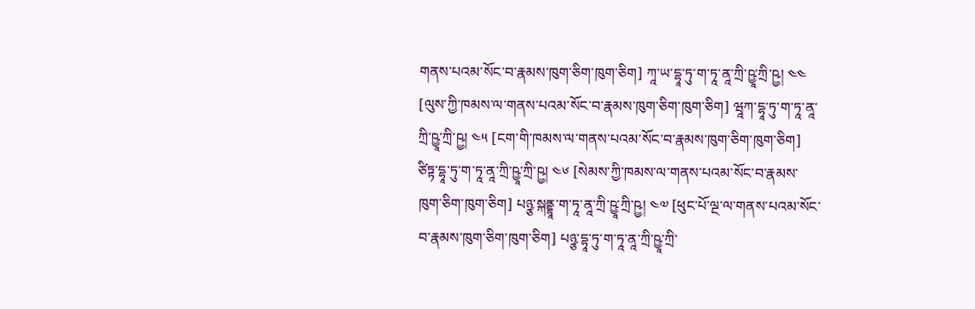གནས་པའམ་སོང་བ་རྣམས་ཁུག་ཅིག་ཁུག་ཅིག] ཀཱ་ཡ་དྷཱ་ཏུ་ག་ཏཱ་ནཱ་ཀྲི་ཥྱཱ་ཀྲི་ཥྱ། ༤༤ [ལུས་ཀྱི་ཁམས་ལ་གནས་པའམ་སོང་བ་རྣམས་ཁུག་ཅིག་ཁུག་ཅིག] ཝཱཀ་དྷཱ་ཏུ་ག་ཏཱ་ནཱ་ཀྲི་ཥྱཱ་ཀྲི་ཥྱ། ༤༥ [ངག་གི་ཁམས་ལ་གནས་པའམ་སོང་བ་རྣམས་ཁུག་ཅིག་ཁུག་ཅིག] ཙིཏྟ་དྷཱ་ཏུ་ག་ཏཱ་ནཱ་ཀྲི་ཥྱཱ་ཀྲི་ཥྱ། ༤༦ [སེམས་ཀྱི་ཁམས་ལ་གནས་པའམ་སོང་བ་རྣམས་ཁུག་ཅིག་ཁུག་ཅིག] པཉྩ་སྐནྡྷཱ་ག་ཏཱ་ནཱ་ཀྲི་ཥྱཱ་ཀྲི་ཥྱ། ༤༧ [ཕུང་པོ་ལྔ་ལ་གནས་པའམ་སོང་བ་རྣམས་ཁུག་ཅིག་ཁུག་ཅིག] པཉྩ་དྷཱ་ཏུ་ག་ཏཱ་ནཱ་ཀྲི་ཥྱཱ་ཀྲི་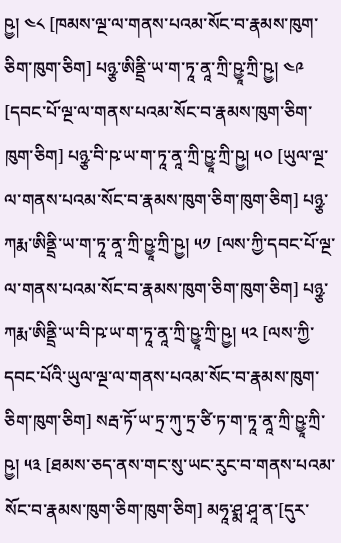ཥྱ། ༤༨ [ཁམས་ལྔ་ལ་གནས་པའམ་སོང་བ་རྣམས་ཁུག་ཅིག་ཁུག་ཅིག] པཉྩ་ཨིནྡྲི་ཡ་ག་ཏཱ་ནཱ་ཀྲི་ཥྱཱ་ཀྲི་ཥྱ། ༤༩ [དབང་པོ་ལྔ་ལ་གནས་པའམ་སོང་བ་རྣམས་ཁུག་ཅིག་ཁུག་ཅིག] པཉྩ་བི་ཥ་ཡ་ག་ཏཱ་ནཱ་ཀྲི་ཥྱཱ་ཀྲི་ཥྱ། ༥༠ [ཡུལ་ལྔ་ལ་གནས་པའམ་སོང་བ་རྣམས་ཁུག་ཅིག་ཁུག་ཅིག] པཉྩ་ཀརྨ་ཨིནྡྲི་ཡ་ག་ཏཱ་ནཱ་ཀྲི་ཥྱཱ་ཀྲི་ཥྱ། ༥༡ [ལས་ཀྱི་དབང་པོ་ལྔ་ལ་གནས་པའམ་སོང་བ་རྣམས་ཁུག་ཅིག་ཁུག་ཅིག] པཉྩ་ཀརྨ་ཨིནྡྲི་ཡ་བི་ཥ་ཡ་ག་ཏཱ་ནཱ་ཀྲི་ཥྱཱ་ཀྲི་ཥྱ། ༥༢ [ལས་ཀྱི་དབང་པོའི་ཡུལ་ལྔ་ལ་གནས་པའམ་སོང་བ་རྣམས་ཁུག་ཅིག་ཁུག་ཅིག] སརྦ་ཏོ་ཡ་ཏྲ་ཀུ་ཏྲ་ཙི་ཏ་ག་ཏཱ་ནཱ་ཀྲི་ཥྱཱ་ཀྲི་ཥྱ། ༥༣ [ཐམས་ཅད་ནས་གང་སུ་ཡང་རུང་བ་གནས་པའམ་སོང་བ་རྣམས་ཁུག་ཅིག་ཁུག་ཅིག] མཧཱ་ཤྨ་ཤཱ་ན་[དུར་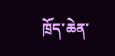ཁྲོད་ཆེན་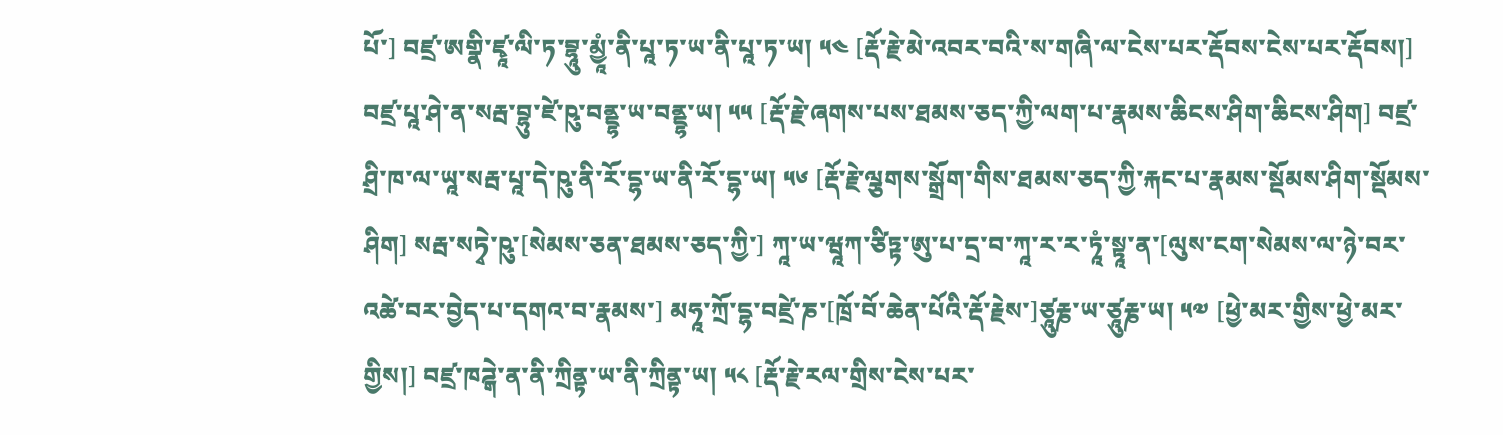པོ་] བཛྲ་ཨགྣི་ཛྭཱ་ལི་ཏ་བྷཱུ་མྱཱཾ་ནི་པཱ་ཏ་ཡ་ནི་པཱ་ཏ་ཡ། ༥༤ [རྡོ་རྗེ་མེ་འབར་བའི་ས་གཞི་ལ་ངེས་པར་རྡོབས་ངེས་པར་རྡོབས།] བཛྲ་པཱ་ཤེ་ན་སརྦ་བྷུ་ཛེ་ཥུ་བནྡྷ་ཡ་བནྡྷ་ཡ། ༥༥ [རྡོ་རྗེ་ཞགས་པས་ཐམས་ཅད་ཀྱི་ལག་པ་རྣམས་ཆིངས་ཤིག་ཆིངས་ཤིག] བཛྲ་ཤྲི་ཁ་ལ་ཡཱ་སརྦ་པཱ་དེ་ཥུ་ནི་རོ་དྷ་ཡ་ནི་རོ་དྷ་ཡ། ༥༦ [རྡོ་རྗེ་ལྕགས་སྒྲོག་གིས་ཐམས་ཅད་ཀྱི་རྐང་པ་རྣམས་སྡོམས་ཤིག་སྡོམས་ཤིག] སརྦ་སཏྭེ་ཥུ་[སེམས་ཅན་ཐམས་ཅད་ཀྱི་] ཀཱ་ཡ་ཝཱཀ་ཙིཏྟ་ཨུ་པ་དྲ་བ་ཀཱ་ར་ར་ཏཱཾ་སྟཱ་ན་[ལུས་ངག་སེམས་ལ་ཉེ་བར་འཚེ་བར་བྱེད་པ་དགའ་བ་རྣམས་] མཧཱ་ཀྲོ་དྷ་བཛྲེ་ཎ་[ཁྲོ་བོ་ཆེན་པོའི་རྡོ་རྗེས་]ཙཱུརྞ་ཡ་ཙཱུརྞ་ཡ། ༥༧ [ཕྱེ་མར་གྱིས་ཕྱེ་མར་གྱིས།] བཛྲ་ཁཌྒེ་ན་ནི་ཀྲིནྟ་ཡ་ནི་ཀྲིནྟ་ཡ། ༥༨ [རྡོ་རྗེ་རལ་གྲིས་ངེས་པར་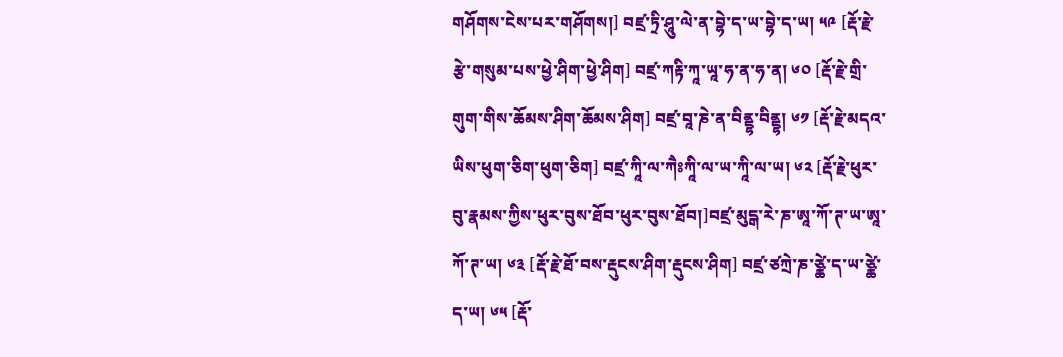གཤོགས་ངེས་པར་གཤོགས།] བཛྲ་ཏྲི་ཤཱུ་ལེ་ན་བྷེ་ད་ཡ་བྷེ་ད་ཡ། ༥༩ [རྡོ་རྗེ་རྩེ་གསུམ་པས་ཕྱེ་ཤིག་ཕྱེ་ཤིག] བཛྲ་ཀརྟི་ཀཱ་ཡཱ་ཧ་ན་ཧ་ན། ༦༠ [རྡོ་རྗེ་གྲི་གུག་གིས་ཆོམས་ཤིག་ཆོམས་ཤིག] བཛྲ་བཱ་ཎེ་ན་བིནྡྷ་བིནྡྷ། ༦༡ [རྡོ་རྗེ་མདའ་ཡིས་ཕུག་ཅིག་ཕུག་ཅིག] བཛྲ་ཀཱི་ལ་ཀཻཿཀཱི་ལ་ཡ་ཀཱི་ལ་ཡ། ༦༢ [རྡོ་རྗེ་ཕུར་བུ་རྣམས་ཀྱིས་ཕུར་བུས་ཐོབ་ཕུར་བུས་ཐོབ།]བཛྲ་མུདྒ་རེ་ཎ་ཨཱ་ཀོ་ཊ་ཡ་ཨཱ་ཀོ་ཊ་ཡ། ༦༣ [རྡོ་རྗེ་ཐོ་བས་རྡུངས་ཤིག་རྡུངས་ཤིག] བཛྲ་ཙཀྲེ་ཎ་ཙྪེ་ད་ཡ་ཙྪེ་ད་ཡ། ༦༥ [རྡོ་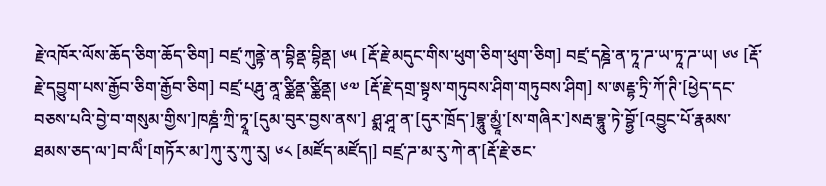རྗེ་འཁོར་ལོས་ཆོད་ཅིག་ཆོད་ཅིག] བཛྲ་ཀུནྟེ་ན་བྷིནྡ་བྷིནྡ། ༦༥ [རྡོ་རྗེ་མདུང་གིས་ཕུག་ཅིག་ཕུག་ཅིག] བཛྲ་དཎྜེ་ན་ཏཱ་ཌ་ཡ་ཏཱ་ཌ་ཡ། ༦༦ [རྡོ་རྗེ་དབྱུག་པས་རྒྱོབ་ཅིག་རྒྱོབ་ཅིག] བཛྲ་པརྴུ་ནཱ་ཙྪིནྡ་ཙྪིནྡ། ༦༧ [རྡོ་རྗེ་དགྲ་སྟྭས་གཏུབས་ཤིག་གཏུབས་ཤིག] ས་ཨརྡྷ་ཏྲི་ཀོ་ཊི་[ཕྱེད་དང་བཅས་པའི་བྱེ་བ་གསུམ་གྱིས་]ཁཎྜཾ་ཀྲི་ཏྭཱ་[དུམ་བུར་བྱས་ནས་] ཤྨ་ཤཱ་ན་[དུར་ཁྲོད་]བྷཱུ་མྱཱཾ་[ས་གཞིར་]སརྦ་བྷཱུ་ཏེ་བྷྱོ་[འབྱུང་པོ་རྣམས་ཐམས་ཅད་ལ་]བ་ལིཾ་[གཏོར་མ་]ཀུ་རུ་ཀུ་རུ། ༦༨ [མཛོད་མཛོད།] བཛྲ་ཌ་མ་རུ་ཀེ་ན་[རྡོ་རྗེ་ཅང་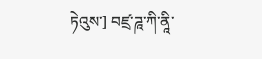ཏེའུས་] བཛྲ་ཌཱ་ཀི་ནཱི་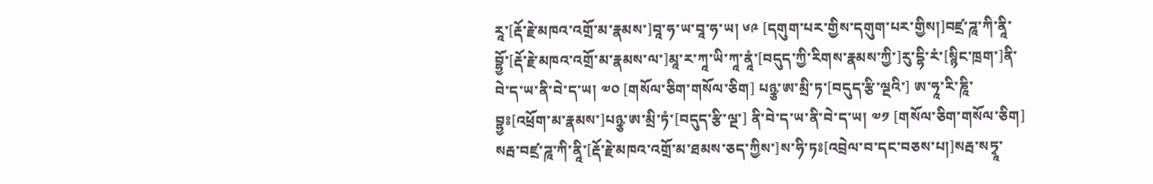རཱ་[རྡོ་རྗེ་མཁའ་འགྲོ་མ་རྣམས་]བཱ་ཧ་ཡ་བཱ་ཧ་ཡ། ༦༩ [དགུག་པར་གྱིས་དགུག་པར་གྱིས།]བཛྲ་ཌཱ་ཀི་ནཱི་བྷྱོ་[རྡོ་རྗེ་མཁའ་འགྲོ་མ་རྣམས་ལ་]མཱ་ར་ཀཱ་ཡི་ཀཱ་ནཱཾ་[བདུད་ཀྱི་རིགས་རྣམས་ཀྱི་]རུ་དྷི་རཾ་[སྙིང་ཁྲག་]ནི་བེ་ད་ཡ་ནི་བེ་ད་ཡ། ༧༠ [གསོལ་ཅིག་གསོལ་ཅིག] པཉྩ་ཨ་མྲི་ཏ་[བདུད་རྩི་ལྔའི་] ཨ་ཧཱ་རི་ཎཱི་བྷྱཿ[འཕྲོག་མ་རྣམས་]པཉྩ་ཨ་མྲི་ཏཾ་[བདུད་རྩི་ལྔ་] ནི་བེ་ད་ཡ་ནི་བེ་ད་ཡ། ༧༡ [གསོལ་ཅིག་གསོལ་ཅིག] སརྦ་བཛྲ་ཌཱ་ཀི་ནཱི་[རྡོ་རྗེ་མཁའ་འགྲོ་མ་ཐམས་ཅད་ཀྱིས་]ས་ཧི་ཏཿ[འབྲེལ་བ་དང་བཅས་པ།]སརྦ་སཏྭཱ་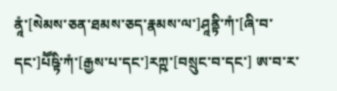ནཱཾ་[སེམས་ཅན་ཐམས་ཅད་རྣམས་ལ་]ཤཱནྟི་ཀཾ་[ཞི་བ་དང་]པཽཥྟི་ཀཾ་[རྒྱས་པ་དང་]རཀྵ་[བསྲུང་བ་དང་] ཨ་བ་ར་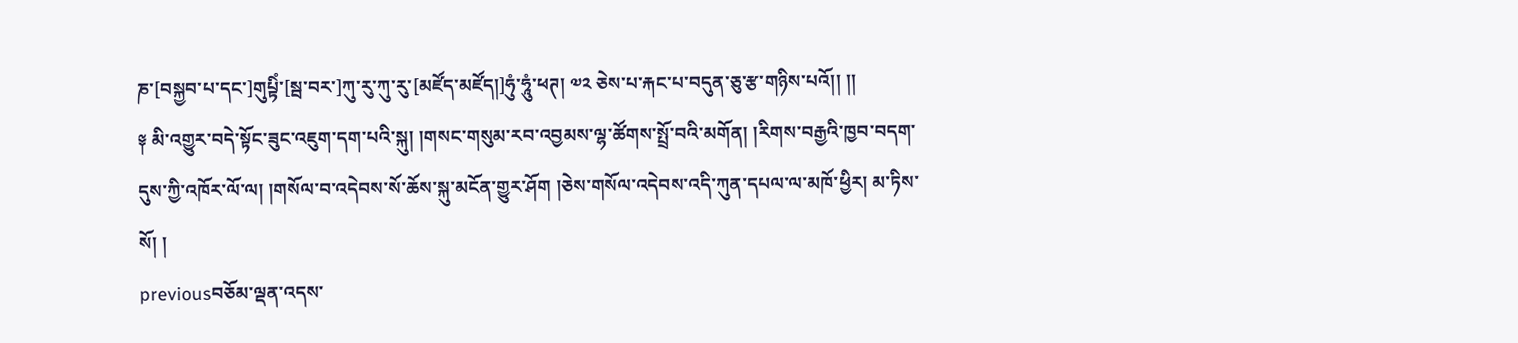ཎ་[བསྐྱབ་པ་དང་]གུཔྟིཾ་[སྦ་བར་]ཀུ་རུ་ཀུ་རུ་[མཛོད་མཛོད།]ཧུཾ་ཧཱུཾ་ཕཊ། ༧༢ ཅེས་པ་རྐང་པ་བདུན་ཅུ་རྩ་གཉིས་པའོ།། །།
༈ མི་འགྱུར་བདེ་སྟོང་ཟུང་འཇུག་དག་པའི་སྐུ། །གསང་གསུམ་རབ་འབྱམས་ལྷ་ཚོགས་སྤྲོ་བའི་མགོན། །རིགས་བརྒྱའི་ཁྱབ་བདག་དུས་ཀྱི་འཁོར་ལོ་ལ། །གསོལ་བ་འདེབས་སོ་ཆོས་སྐུ་མངོན་གྱུར་ཤོག །ཅེས་གསོལ་འདེབས་འདི་ཀུན་དཔལ་ལ་མཁོ་ཕྱིར། མ་ཏིས་སོ། །
previousབཅོམ་ལྡན་འདས་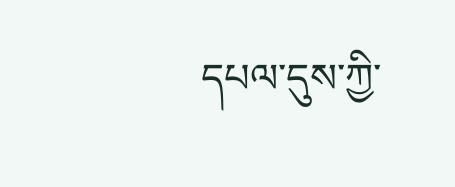དཔལ་དུས་ཀྱི་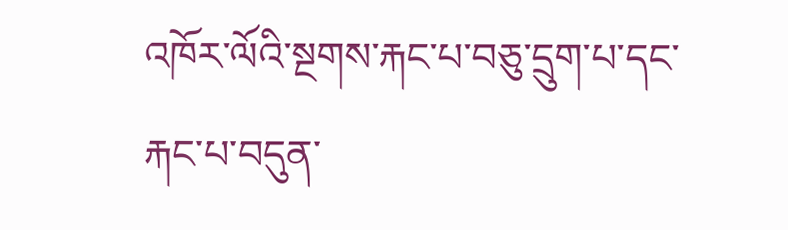འཁོར་ལོའི་སྔགས་རྐང་པ་བཅུ་དྲུག་པ་དང་རྐང་པ་བདུན་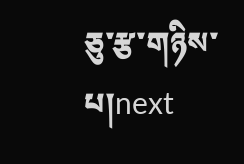ཅུ་རྩ་གཉིས་པ།next